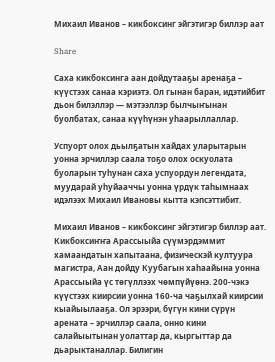Михаил Иванов – кикбоксинг эйгэтигэр биллэр аат

Share

Саха кикбоксинга аан дойдутааҕы аренаҕа – күүстээх санаа кэриэтэ. Ол гынан баран, идэтийбит дьон билэллэр — мэтээллэр былчыҥынан буолбатах, санаа күүһүнэн уһаарыллаллар.

Успуорт олох дьылҕатын хайдах уларытарын уонна эрчиллэр саала тоҕо олох оскуолата буоларын туһунан саха успуордун легендата, муударай уһуйааччы уонна үрдүк таһымнаах идэлээх Михаил Ивановы кытта кэпсэттибит.

Михаил Иванов – кикбоксинг эйгэтигэр биллэр аат. Кикбоксиҥҥа Арассыыйа сүүмэрдэммит хамаандатын хапытаана, физическэй култуура магистра, Аан дойду Куубагын хаһаайына уонна Арассыыйа үс төгүллээх чөмпүйүөнэ. 200-чэкэ күүстээх киирсии уонна 160-ча чаҕылхай киирсии кыайыылааҕа. Ол эрээри, бүгүн кини сүрүн арената – эрчиллэр саала, онно кини салайыытынан уолаттар да, кыргыттар да дьарыктаналлар. Билигин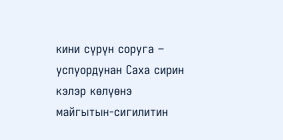кини сүрүн соруга – успуордунан Саха сирин кэлэр көлүөнэ майгытын-сигилитин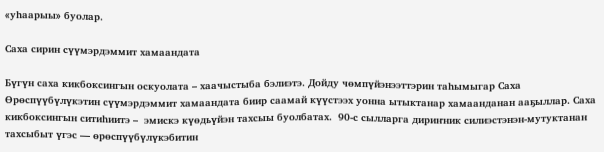«уһаарыы» буолар.

Саха сирин сүүмэрдэммит хамаандата

Бүгүн саха кикбоксингын оскуолата – хаачыстыба бэлиэтэ. Дойду чөмпүйэнээттэрин таһымыгар Саха Өрөспүүбүлүкэтин сүүмэрдэммит хамаандата биир саамай күүстээх уонна ытыктанар хамаанданан ааҕыллар. Саха кикбоксингын ситиһиитэ –  эмискэ күөдьүйэн тахсыы буолбатах.  90-с сылларга дириҥник силиэстэнэн-мутуктанан тахсыбыт үгэс — өрөспүүбүлүкэбитин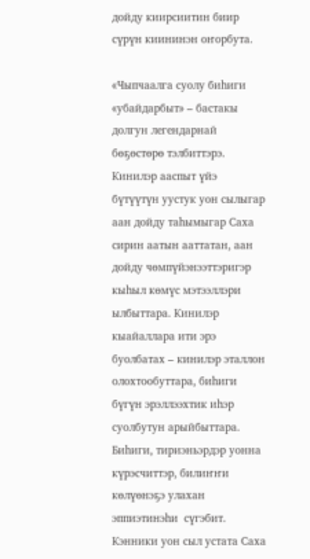дойду киирсиитин биир сүрүн киининэн оҥорбута.

«Чыпчаалга суолу биһиги «убайдарбыт» – бастакы долгун легендарнай бөҕөстөрө тэлбиттэрэ. Кинилэр ааспыт үйэ бүтүүтүн уустук уон сылыгар аан дойду таһымыгар Саха сирин аатын ааттатан, аан дойду чөмпүйэнээттэригэр кыһыл көмүс мэтээллэри ылбыттара. Кинилэр кыайаллара ити эрэ буолбатах – кинилэр эталлон олохтообуттара, биһиги бүгүн эрэллээхтик иһэр суолбутун арыйбыттара. Биһиги, тириэньэрдэр уонна күрэсчиттэр, билиҥҥи көлүөнэҕэ улахан эппиэтинэһи  сүгэбит. Кэнники уон сыл устата Саха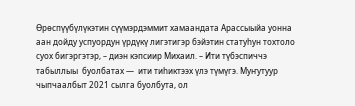Өрөспүүбүлүкэтин сүүмэрдэммит хамаандата Арассыыйа уонна аан дойду успуордун үрдүкү лигэтигэр бэйэтин статуһун тохтоло суох бигэргэтэр, – диэн кэпсиир Михаил. – Ити түбэспиччэ табыллыы  буолбатах —  ити тиһиктээх үлэ түмүгэ. Муҥутуур чыпчаалбыт 2021 сылга буолбута, ол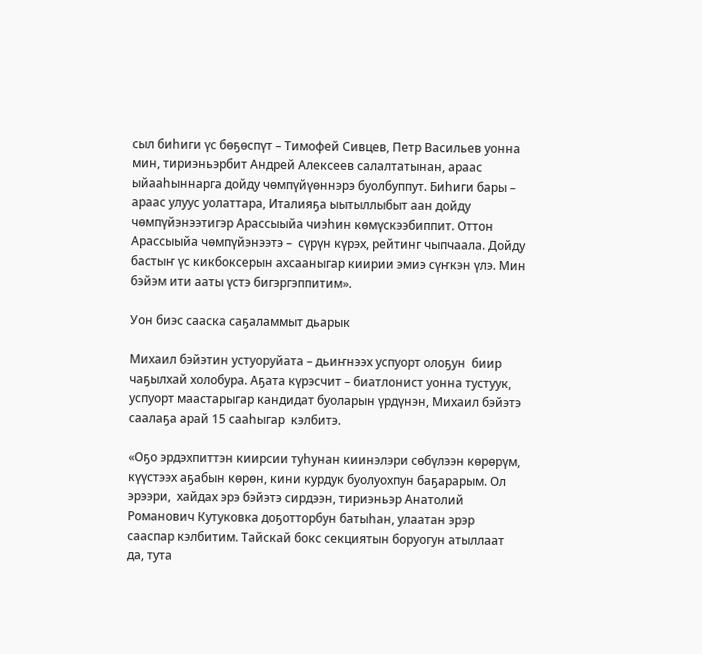сыл биһиги үс бөҕөспүт – Тимофей Сивцев, Петр Васильев уонна мин, тириэньэрбит Андрей Алексеев салалтатынан, араас ыйааһыннарга дойду чөмпүйүөннэрэ буолбуппут. Биһиги бары – араас улуус уолаттара, Италияҕа ыытыллыбыт аан дойду чөмпүйэнээтигэр Арассыыйа чиэһин көмүскээбиппит. Оттон Арассыыйа чөмпүйэнээтэ –  сүрүн күрэх, рейтинг чыпчаала. Дойду бастыҥ үс кикбоксерын ахсааныгар киирии эмиэ сүҥкэн үлэ. Мин бэйэм ити ааты үстэ бигэргэппитим».

Уон биэс сааска саҕаламмыт дьарык

Михаил бэйэтин устуоруйата – дьиҥнээх успуорт олоҕун  биир чаҕылхай холобура. Аҕата күрэсчит – биатлонист уонна тустуук, успуорт маастарыгар кандидат буоларын үрдүнэн, Михаил бэйэтэ саалаҕа арай 15 сааһыгар  кэлбитэ.

«Оҕо эрдэхпиттэн киирсии туһунан киинэлэри сөбүлээн көрөрүм, күүстээх аҕабын көрөн, кини курдук буолуохпун баҕарарым. Ол эрээри,  хайдах эрэ бэйэтэ сирдээн, тириэньэр Анатолий Романович Кутуковка доҕотторбун батыһан, улаатан эрэр сааспар кэлбитим. Тайскай бокс секциятын боруогун атыллаат да, тута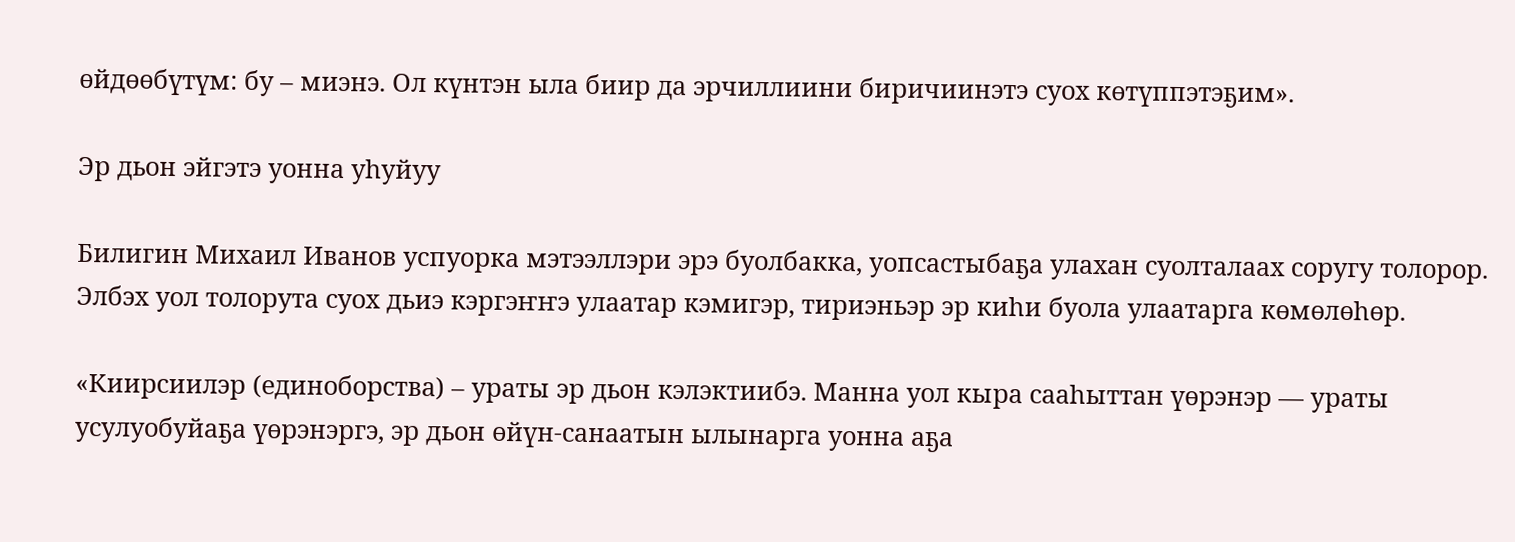өйдөөбүтүм: бу – миэнэ. Ол күнтэн ыла биир да эрчиллиини биричиинэтэ суох көтүппэтэҕим».

Эр дьон эйгэтэ уонна уһуйуу

Билигин Михаил Иванов успуорка мэтээллэри эрэ буолбакка, уопсастыбаҕа улахан суолталаах соругу толорор. Элбэх уол толорута суох дьиэ кэргэҥҥэ улаатар кэмигэр, тириэньэр эр киһи буола улаатарга көмөлөһөр.

«Киирсиилэр (единоборства) – ураты эр дьон кэлэктиибэ. Манна уол кыра сааһыттан үөрэнэр — ураты усулуобуйаҕа үөрэнэргэ, эр дьон өйүн-санаатын ылынарга уонна аҕа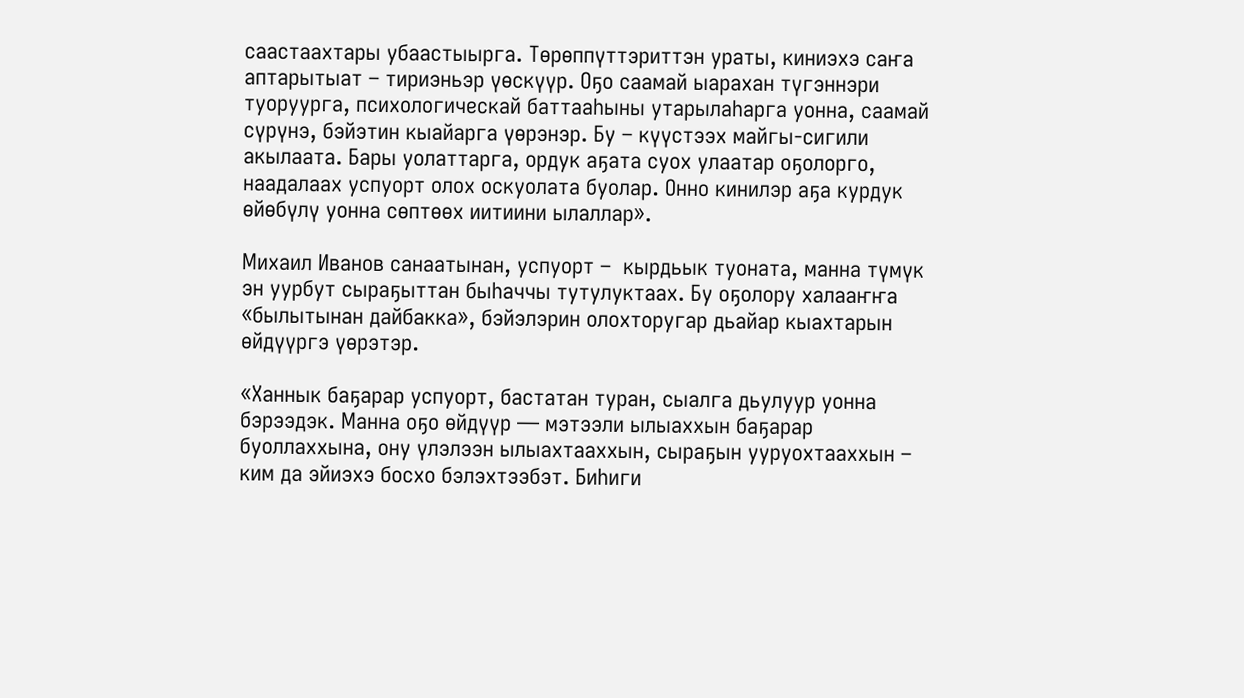саастаахтары убаастыырга. Төрөппүттэриттэн ураты, киниэхэ саҥа аптарытыат – тириэньэр үөскүүр. Оҕо саамай ыарахан түгэннэри туоруурга, психологическай баттааһыны утарылаһарга уонна, саамай сүрүнэ, бэйэтин кыайарга үөрэнэр. Бу – күүстээх майгы-сигили акылаата. Бары уолаттарга, ордук аҕата суох улаатар оҕолорго, наадалаах успуорт олох оскуолата буолар. Онно кинилэр аҕа курдук өйөбүлү уонна сөптөөх иитиини ылаллар».

Михаил Иванов санаатынан, успуорт –  кырдьык туоната, манна түмүк эн уурбут сыраҕыттан быһаччы тутулуктаах. Бу оҕолору халааҥҥа «былытынан дайбакка», бэйэлэрин олохторугар дьайар кыахтарын өйдүүргэ үөрэтэр.

«Ханнык баҕарар успуорт, бастатан туран, сыалга дьулуур уонна бэрээдэк. Манна оҕо өйдүүр — мэтээли ылыаххын баҕарар буоллаххына, ону үлэлээн ылыахтааххын, сыраҕын ууруохтааххын – ким да эйиэхэ босхо бэлэхтээбэт. Биһиги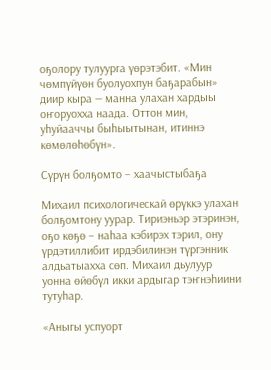оҕолору тулуурга үөрэтэбит. «Мин чөмпүйүөн буолуохпун баҕарабын» диир кыра — манна улахан хардыы оҥоруохха наада. Оттон мин, уһуйааччы быһыытынан, итиннэ көмөлөһөбүн».

Сүрүн болҕомто – хаачыстыбаҕа

Михаил психологическай өрүккэ улахан болҕомтону уурар. Тириэньэр этэринэн, оҕо көҕө – наһаа кэбирэх тэрил, ону үрдэтиллибит ирдэбилинэн түргэнник алдьатыахха сөп. Михаил дьулуур уонна өйөбүл икки ардыгар тэҥнэһиини тутуһар.

«Аныгы успуорт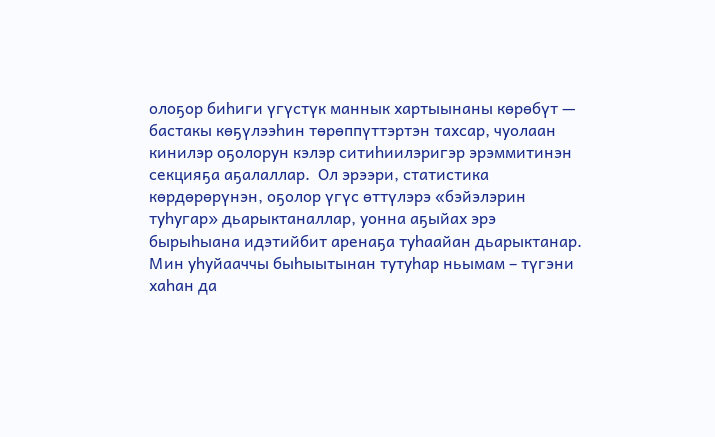олоҕор биһиги үгүстүк маннык хартыынаны көрөбүт — бастакы көҕүлээһин төрөппүттэртэн тахсар, чуолаан кинилэр оҕолорун кэлэр ситиһиилэригэр эрэммитинэн секцияҕа аҕалаллар.  Ол эрээри, статистика көрдөрөрүнэн, оҕолор үгүс өттүлэрэ «бэйэлэрин туһугар» дьарыктаналлар, уонна аҕыйах эрэ бырыһыана идэтийбит аренаҕа туһаайан дьарыктанар. Мин уһуйааччы быһыытынан тутуһар ньымам – түгэни хаһан да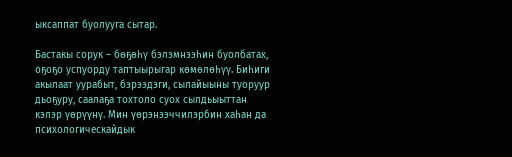ыксаппат буолууга сытар.

Бастакы сорук – бөҕөһү бэлэмнээһин буолбатах, оҕоҕо успуорду таптыырыгар көмөлөһүү. Биһиги акылаат уурабыт, бэрээдэги, сылайыыны туоруур дьоҕуру, саалаҕа тохтоло суох сылдьыыттан кэлэр үөрүүнү. Мин үөрэнээччилэрбин хаһан да психологическайдык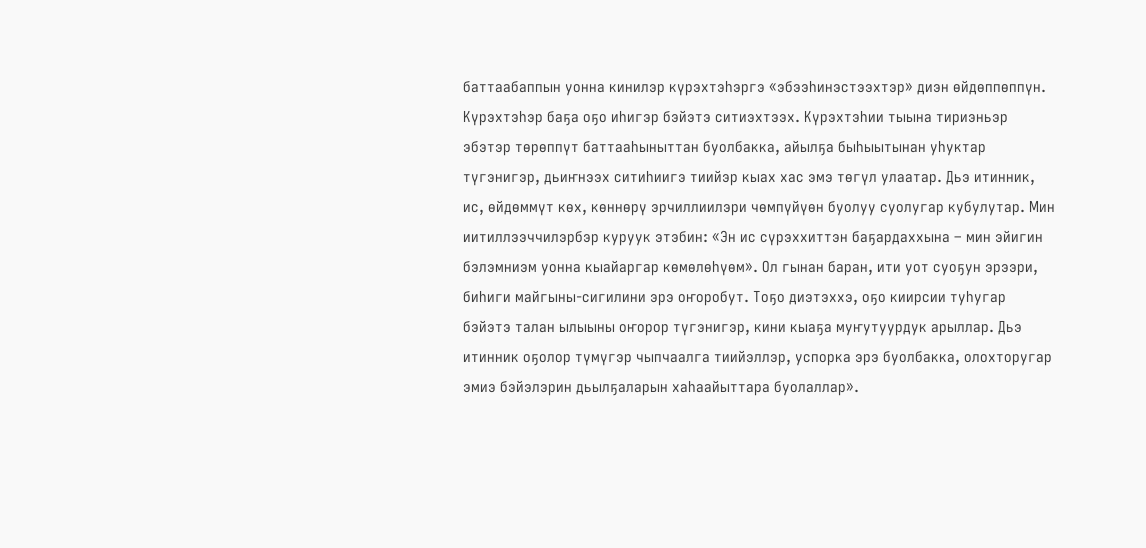баттаабаппын уонна кинилэр күрэхтэһэргэ «эбээһинэстээхтэр» диэн өйдөппөппүн. Күрэхтэһэр баҕа оҕо иһигэр бэйэтэ ситиэхтээх. Күрэхтэһии тыына тириэньэр эбэтэр төрөппүт баттааһыныттан буолбакка, айылҕа быһыытынан уһуктар түгэнигэр, дьиҥнээх ситиһиигэ тиийэр кыах хас эмэ төгүл улаатар. Дьэ итинник, ис, өйдөммүт көх, көннөрү эрчиллиилэри чөмпүйүөн буолуу суолугар кубулутар. Мин иитиллээччилэрбэр куруук этэбин: «Эн ис сүрэххиттэн баҕардаххына – мин эйигин бэлэмниэм уонна кыайаргар көмөлөһүөм». Ол гынан баран, ити уот суоҕун эрээри, биһиги майгыны-сигилини эрэ оҥоробут. Тоҕо диэтэххэ, оҕо киирсии туһугар бэйэтэ талан ылыыны оҥорор түгэнигэр, кини кыаҕа муҥутуурдук арыллар. Дьэ итинник оҕолор түмүгэр чыпчаалга тиийэллэр, успорка эрэ буолбакка, олохторугар эмиэ бэйэлэрин дьылҕаларын хаһаайыттара буолаллар».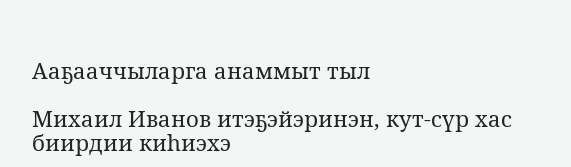Ааҕааччыларга анаммыт тыл

Михаил Иванов итэҕэйэринэн, кут-сүр хас биирдии киһиэхэ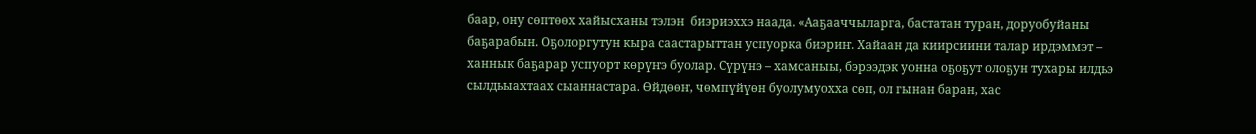баар, ону сөптөөх хайысханы тэлэн  биэриэххэ наада. «Ааҕааччыларга, бастатан туран, доруобуйаны баҕарабын. Оҕолоргутун кыра саастарыттан успуорка биэриҥ. Хайаан да киирсиини талар ирдэммэт – ханнык баҕарар успуорт көрүҥэ буолар. Сүрүнэ – хамсаныы, бэрээдэк уонна оҕоҕут олоҕун тухары илдьэ сылдьыахтаах сыаннастара. Өйдөөҥ, чөмпүйүөн буолумуохха сөп, ол гынан баран, хас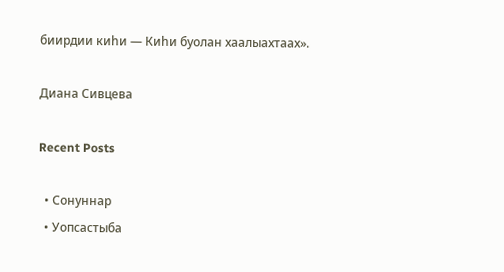биирдии киһи — Киһи буолан хаалыахтаах».

Диана Сивцева

Recent Posts

  • Сонуннар
  • Уопсастыба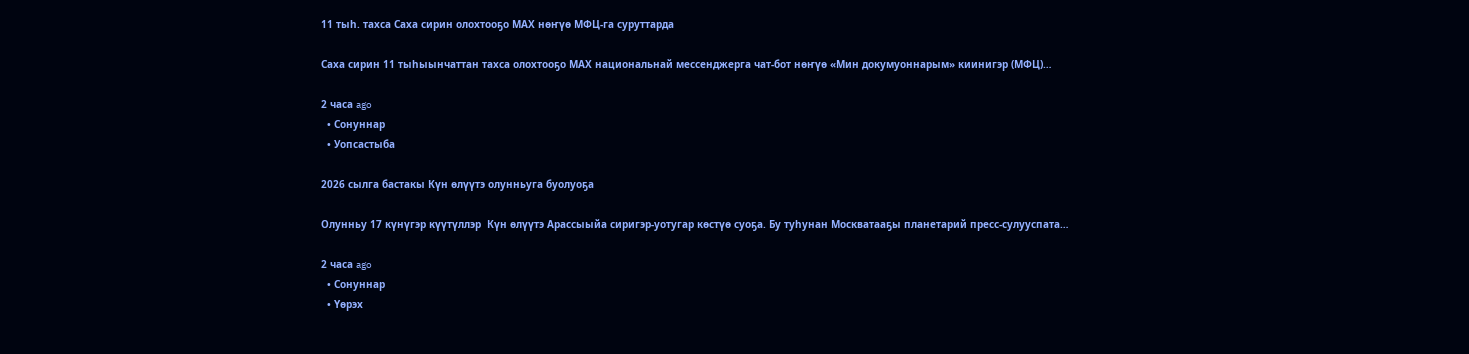11 тыһ. тахса Саха сирин олохтооҕо МАХ нөҥүө МФЦ-га суруттарда

Саха сирин 11 тыһыынчаттан тахса олохтооҕо МАХ национальнай мессенджерга чат-бот нөҥүө «Мин докумуоннарым» киинигэр (МФЦ)…

2 часа ago
  • Сонуннар
  • Уопсастыба

2026 сылга бастакы Күн өлүүтэ олунньуга буолуоҕа

Олунньу 17 күнүгэр күүтүллэр  Күн өлүүтэ Арассыыйа сиригэр-уотугар көстүө суоҕа. Бу туһунан Москватааҕы планетарий пресс-сулууспата…

2 часа ago
  • Сонуннар
  • Үөрэх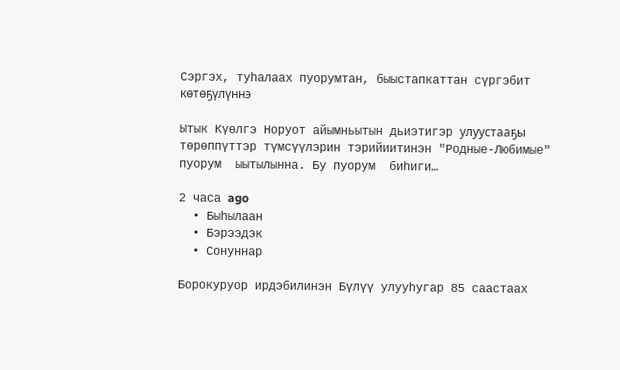Сэргэх, туһалаах пуорумтан, быыстапкаттан сүргэбит көтөҕүлүннэ

Ытык Күөлгэ Норуот айымньытын дьиэтигэр улуустааҕы төрөппүттэр түмсүүлэрин тэрийиитинэн "Родные-Любимые"  пуорум  ыытылынна. Бу пуорум  биһиги…

2 часа ago
  • Быһылаан
  • Бэрээдэк
  • Сонуннар

Борокуруор ирдэбилинэн Бүлүү улууһугар 85 саастаах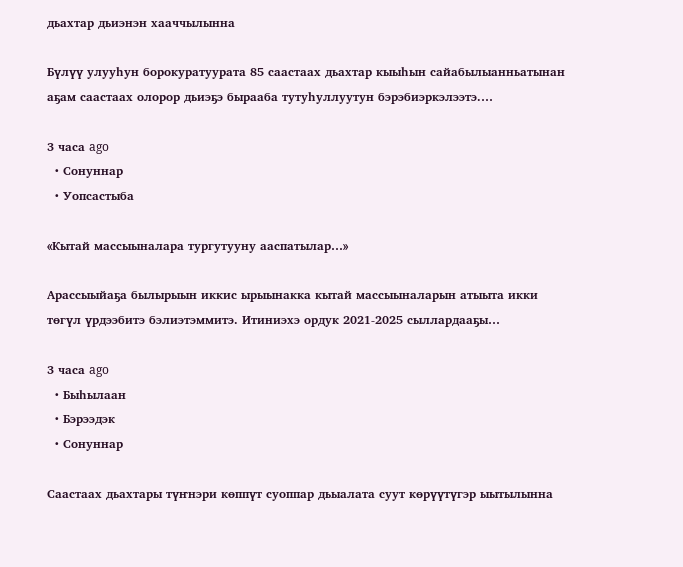дьахтар дьиэнэн хааччылынна

Бүлүү улууһун борокуратуурата 85 саастаах дьахтар кыыһын сайабылыанньатынан аҕам саастаах олорор дьиэҕэ бырааба тутуһуллуутун бэрэбиэркэлээтэ.…

3 часа ago
  • Сонуннар
  • Уопсастыба

«Кытай массыыналара тургутууну ааспатылар…»

Арассыыйаҕа былырыын иккис ырыынакка кытай массыыналарын атыыта икки төгүл үрдээбитэ бэлиэтэммитэ. Итиниэхэ ордук 2021-2025 сыллардааҕы…

3 часа ago
  • Быһылаан
  • Бэрээдэк
  • Сонуннар

Саастаах дьахтары түҥнэри көппүт суоппар дьыалата суут көрүүтүгэр ыытылынна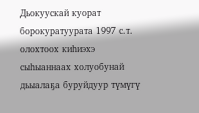Дьокуускай куорат борокуратуурата 1997 с.т. олохтоох киһиэхэ сыһыаннаах холуобунай дьыалаҕа буруйдуур түмүгү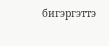бигэргэттэ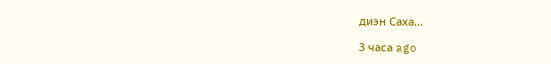диэн Саха…

3 часа ago